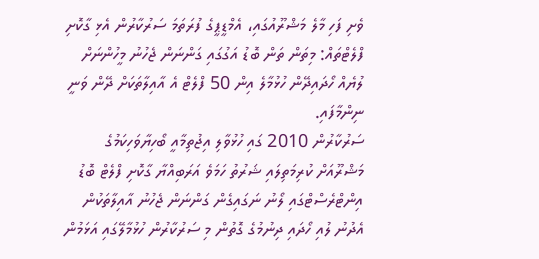ވެށި ފަހި މާލެ މަޝްރޫއުގައި، އެމްޑީޕީގެ ފުރަތަމަ ސަރުކާރުން އެޅި ގާކޮށި ފްލެޓްތައް: މިތަން ތަން ބޮޑު އަގުގައި ގަންނަން ޖެހުނު މީހުންނަށް ލުޔެއް ހޯދައިދޭން ހުޅުމާލެ އިން 50 ފްލެޓް އެ އާއިލާތަކަށް ދޭން ވަނީ ނިންމާފައި.
ސަރުކާރުން 2010 ގައި ހުޅުވާލި އިޖުތިމާއީ ބޯހިޔާވަހިކަމުގެ މަޝްރޫއަށް ކުރިމަތިލައި ޝަރުތު ހަމަވެ އަރަބިއްޔާ ގާކޮށި ފްލެޓް ބޮޑު އިންޓްރެސްޓްގައި ލޯނު ނަގައިގެން ގަންނަން ޖެހުނު އާއިލާތަކުން އެދުނު ލުއި ހޯދައި ދިނުމުގެ ގޮތުން މި ސަރުކާރުން ހުޅުމާލޭގައި އަޅަމުން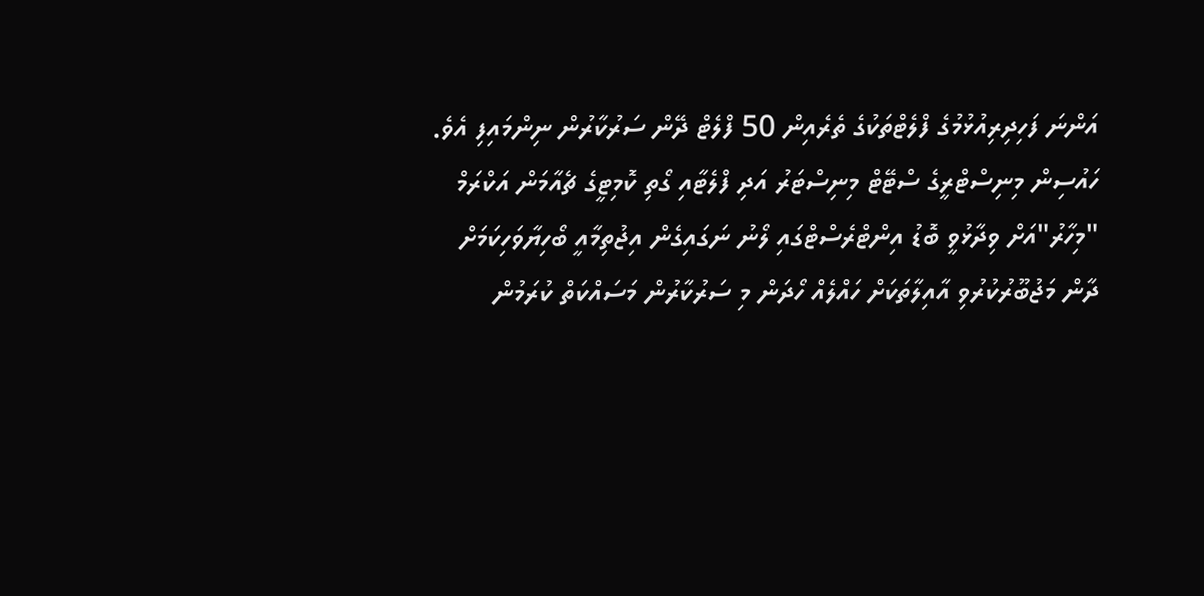އަންނަ ފަހިދިރިއުޅުމުގެ ފްލެޓްތަކުގެ ތެރެއިން 50 ފްލެޓް ދޭން ސަރުކާރުން ނިންމައިފި އެވެ.
ހައުސިން މިނިސްޓްރީގެ ސްޓޭޓް މިނިސްޓަރު އަދި ފްލެޓާއި ގޯތި ކޮމިޓީގެ ޗެއާމަން އަކްރަމް "މިހާރު"އަށް ވިދާޅުވީ ބޮޑު އިންޓްރެސްޓްގައި ލޯނު ނަގައިގެން އިޖުތިމާއީ ބޯހިޔާވަހިކަމަށް ދާން މަޖުބޫރުކުރުވި އާއިލާތަކަށް ހައްލެއް ހޯދަން މި ސަރުކާރުން މަސައްކަތް ކުރަމުން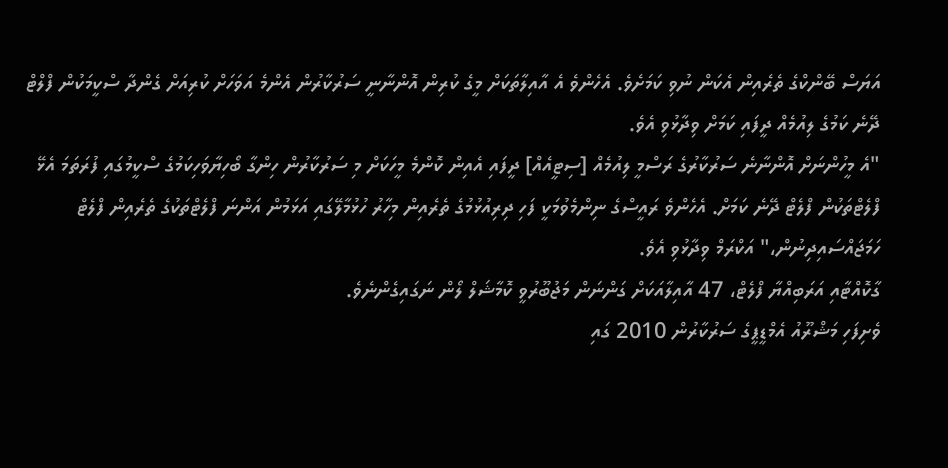އަޔަސް ބޭންކްގެ ތެރެއިން އެކަން ނުވި ކަމަށެވެ. އެހެންވެ އެ އާއިލާތަކަށް މީގެ ކުރިން އޮންނާނީ ސަރުކާރުން އެންމެ އަވަހަށް ކުރިއަށް ގެންދާ ސްކީމަކުން ފްލްޓް ދޭނެ ކަމުގެ ލިއުމެއް ދީފައި ކަމަށް ވިދާޅުވި އެވެ.
"އެ މީހުންނަށް އޮންނާނެ ސަރުކާރުގެ ރަސްމީ ލިއުމެއް [ސިޓީއެއް] ދީފައި އެއިން ކޮންމެ މީހަކަށް މި ސަރުކާރުން ހިންގާ ބޯހިޔާވަހިކަމުގެ ސްކީމުގައި ފުރަތަމަ އެޅޭ ފްލެޓްތަކުން ފްލެޓް ދޭނެ ކަމަށް. އެހެންވެ ރައީސްގެ ނިންމެވުމަކީ ފަހި ދިރިއުޅުމުގެ ތެރެއިން މިހާރު ހުޅުމާލޭގައި އަޅަމުން އަންނަ ފްލެޓްތަކުގެ ތެރެއިން ފްލެޓް ހަމަޖައްސައިދިނުން،" އަކްރަމް ވިދާޅުވި އެވެ.
ގާކޮއްޓާއި އަރަބިއްޔާ ފްލެޓް، 47 އާއިލާއަކަށް ގަންނަން މަޖުބޫރުވީ ކޮމާޝަލް ލޯން ނަގައިގެންނެވެ.
ވެށިފަހި މަޝްރޫއު އެމްޑީޕީގެ ސަރުކާރުން 2010 ގައި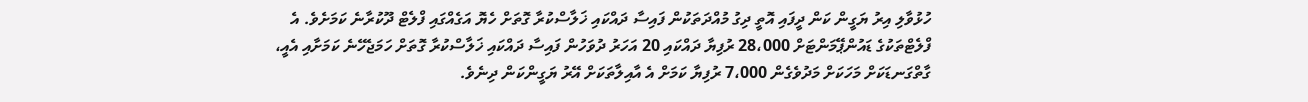ހުޅުވާލި އިރު ޔަގީން ކަން ދީފައި އޮތީ ދިގު މުއްދަތަކުން ފައިސާ ދައްކައި ޚަލާސްކުރާ ގޮތަށް ހެޔޮ އަގެއްގައި ފްލެޓް ދޫކުރާނެ ކަމަށެވެ. އެ ފްލެޓްތަކުގެ ޑައުންޕޭމަންޓަށް 28،000 ރުފިޔާ ދައްކައި 20 އަހަރު ދުވަހުން ފައިސާ ދައްކައި ޚަލާސްކުރާ ގޮތަށް ހަމަޖެހޭނެ ކަމަށާއި އެއީ، ގާތްގަނޑަކަށް މަހަކަށް މަދުވެގެން 7،000 ރުފިޔާ ކަމަށް އެ އާއިލާތަކަށް އޭރު ޔަގީންކަން ދިނެވެ.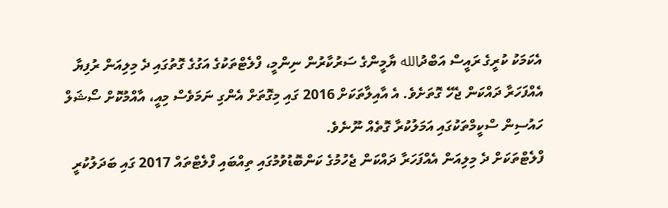އެކަމަކު ކުރީގެ ރައީސް އަބްދުالله ޔާމީންގެ ސަރުކާރުން ނިންމީ، ފްލެޓްތަކުގެ އަގުގެ ގޮތުގައި ދެ މިލިއަން ރުފިޔާ އެއްފަހަރާ ދައްކަން ޖެހޭ ގޮތަށެވެ. އެ އާއިލާތަކަށް 2016 ގައި މިގޮތަށް އެންގި ނަމަވެސް މިއީ، އާއްމުކޮށް ސޯޝަލް ހައުސިން ސްކީމްތަކުގައި އަމަލުކުރާ ގޮތެއް ނޫނެވެ.
ފްލެޓްތަކަށް ދެ މިލިއަން އެއްފަހަރާ ދައްކަން ޖެހުމުގެ ކަންބޮޑުވުމުގައި ތިއްބައި ފްލެޓްތައް 2017 ގައި ބަދަލުކުރީ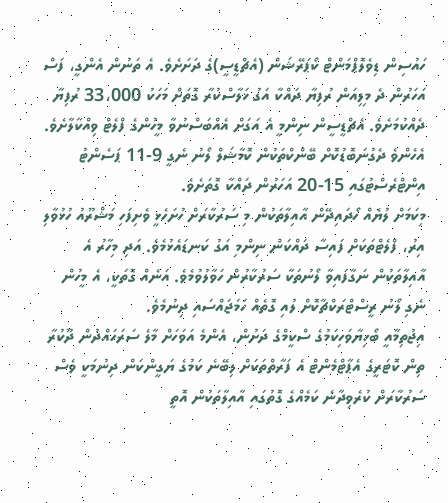ހައުސިން ޑިވެލޮޕްމަންޓް ކޯޕަރޭޝަން (އެޗްޑީސީ)ގެ ދަށަށެވެ. އެ ތަނުން އެންގީ، ފަސް އަހަރުން ދެ މިލިއަން ރުފިޔާ ދައްކާ އަގު ޚަލާސްކުރާ ގޮތަށް މަހަކު 33،000 ރުފިޔާ ދެއްކުމަށެވެ. އެޗްޑީސީން ނިންމީ އެ އަގަށް އެއްބަސްނުވާ މީހުންގެ ފްލެޓް ވިއްކާލާށެވެ.
އެހެންވެ ދެގުނަބޮޑުކޮށް ބޭންކްތަކުން ކޮމާޝަލް ލޯނު ނެގީ 9-11 ޕަސެންޓު އިންޓްރެސްޓުގައި 15-20 އަހަރުން ދައްކާ ގޮތަށެވެ.
މިކަމަށް ލުޔެއް ހޯދައިދޭން އާއިލާތަކުން މި ސަރުކާރަށް ހުށަހެޅީ ވެށިފަހި މަޝްރޫއު ހުޅުވާލި އިރު، ފްލެޓްތަކަށް ފައިސާ ދައްކަން ނިންމި އަގު ކަނޑައެޅުމެވެ. އަދި މިހާރު އެ އާއިލާތަކުން ނަގާފައިވާ ލޯނުތަކާ ސަރުކާރުން ހަވާލުވުމެވެ. އަނެއް ގޮތަކީ، އެ މީހުން ނެގި ލޯނު ރީސްޓްރަކްޗާކޮށް ލުއި ގޮތެއް ހަމަޖައްސައި ދިނުމެވެ.
އިޖުތިމާއީ ބޯހިޔާވަހިކަމުގެ ސްކީމްގެ ދަށުން، އެންމެ އަވަހަށް މާލެ ސަރަހައްދުން ދޫކުރާ ތިން ކޮޓަރީގެ އެޕާޓްމެންޓް އެ ފަރާތްތަކަށް ލިބޭނެ ކަމުގެ ޔަގީންކަން ދިނުމަކީ ވެސް ސަރުކާރަށް ކުރެވިދާނެ ކަމެއްގެ ގޮތުގައި އާއިލާތަކުން އޮތީ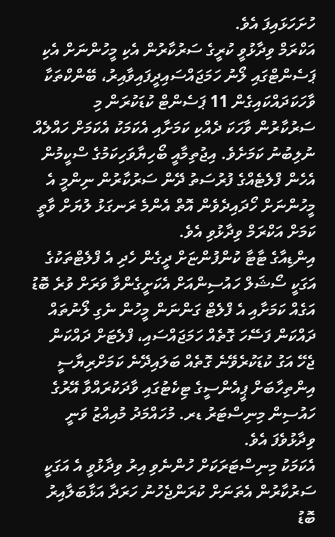ހުށަހަޅައިފަ އެވެ.
އަކްރަމް ވިދާޅުވީ ކުރީގެ ސަރުކާރުން އެކި މީހުންނަށް އެކި ޕަސެންޓްގައި ލޯނު ހަމަޖައްސައިދީފައިވާއިރު، ބޭންކްތަކާ ވާހަކަދައްކައިގެން 11 ޕަސެންޓް ކުޑަކުރަން މި ސަރުކާރުން ވާހަކަ ދެއްކި ކަމަށާއި އެކަމަކު އެކަމަށް ހައްލެއް ނުލިބުނު ކަމަށެވެ. އިޖުތިމާއީ ބޯހިޔާވަހިކަމުގެ ސްކީމުން އެހެން ފްލެޓެއްގެ ފުރުސަތު ދޭން ސަރުކާރުން ނިންމީ އެ މީހުންނަށް ހޯދައިދެވެން އޮތް އެންމެ ރަނގަޅު ލުޔަށް ވާތީ ކަމަށް އަކްރަމް ވިދާޅުވި އެވެ.
އިންޑިއާގެ ޓާޓާ ކުންފުންޏަށް ދީގެން ހެދި އެ ފްލެޓްތަކުގެ އަގަކީ ސޯޝަލް ހައުސިންއަށް އެކަށީގެންވާ ވަރަށް ވުރެ ބޮޑު އަގެއް ކަމަށާއި އެ ފްލެޓް ގަންނަން މީހުން ނެގި ލޯނުތައް ދައްކަން ފަސޭހަ ގޮތެއް ހަމަޖައްސައި، ފްލެޓަށް ދައްކަން ޖެހޭ އަގު ކުޑަކުރެވޭނެ ގޮތެއް ބަލައިދޭނެ ކަމަށްރިޔާސީ އިންތިހާބަށް ޕީއެންސީގެ ޓިކެޓުގައި ވާދަކުރައްވާ އޭރުގެ ހައުސިން މިނިސްޓަރު ޑރ. މުހައްމަދު މުއިއްޒު ވަނީ ވިދާޅުވެފަ އެވެ.
އެކަމަކު މިނިސްޓަރަކަށް ހުންނެވި އިރު ވިދާޅުވީ އެ އަގަކީ ސަރުކާރުން އެތަނަށް ކުރަންޖެހުނު ހަރަދާ އަޅާބަލާއިރު ބޮޑު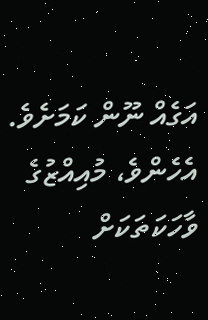އަގެއް ނޫން ކަމަށެވެ. އެހެންވެ، މުއިއްޒުގެ ވާހަކަތަކަށް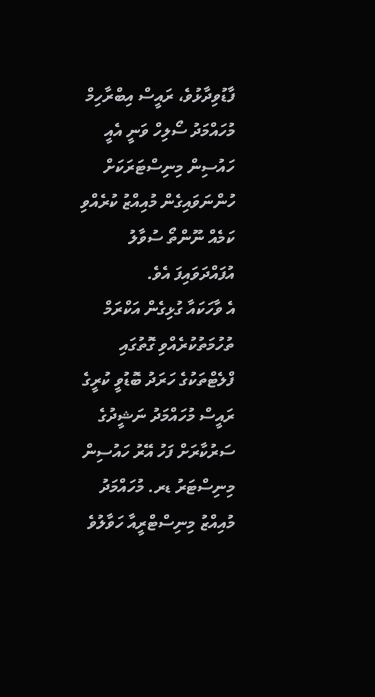ފާޑުވިދާޅުވެ، ރައީސް އިބްރާހިމް މުހައްމަދު ސޯލިހް ވަނީ އެއީ ހައުސިން މިނިސްޓަރަކަށް ހުންނަވައިގެން މުއިއްޒު ކުރެއްވި ކަމެއް ނޫންތޯ ސުވާލު އުފައްދަވައިފަ އެވެ.
އެ ވާހަކައާ ގުޅިގެން އަކްރަމް ތުހުމަތުކުރެއްވި ގޮތުގައި ފްލެޓްތަކުގެ ހަރަދު ބޮޑުވީ ކުރީގެ ރައީސް މުހައްމަދު ނަޝީދުގެ ސަރުކާރަށް ފަހު އޭރު ހައުސިން މިނިސްޓަރު ޑރ. މުހައްމަދު މުއިއްޒު މިނިސްޓްރީއާ ހަވާލުވެ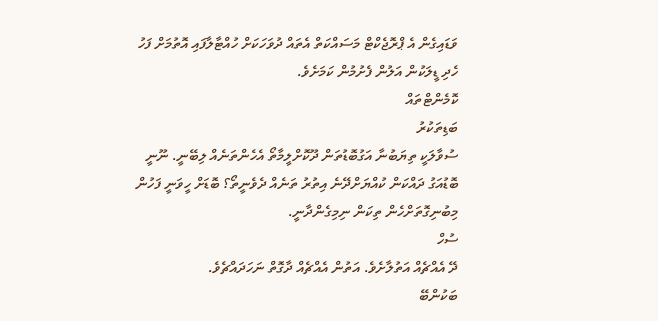ވަޑައިގެން އެ ޕްރޮޖެކްޓް މަސައްކަތް އެތައް ދުވަހަކަށް ހުއްޓާލާފައި އޮތުމަށް ފަހު ހެދި ޑީލަކުން އަލުން ފެށުމުން ކަމަށެވެ.
ކޮމެންޓްތައް
ބަޑިތަކުރު
ސުވާލަކީ ތިޔަބުނާ އަގުބޮޑުތަން ދޫކޮށްލީމާތޯ އެހެންތަނެއް ލިބޭނީ. ނޫނީ ބޮޑުއަގު ދައްކަން ކުއްޔަށްދޭނެ އިތުރު ތަނެއް ދެވެނީތޯ؟ ބޮޑަށް ހީވަނީ ފަހުން މިބުނިގޮތަށްހެން ތިކަން ނިމިގެންދާނީ.
ސުހް
ދޭ އެއްޗެއް އަތުލާށެވެ. އަތުން އެއްޗެއް ދާގޮތް ނަހަދައްޗެވެ.
ބަކުންބޭ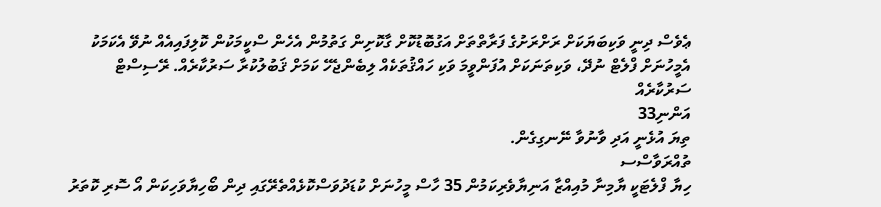ޢެވެސް ދިނީ ވަކިބަޔަކަށް ރަށްރަށުގެ ފަރާތްތަށް އަގުބޮޑުކޮށް ގާކޮށިން ގަތުމުން އެހެން ސްކީމަކުން ކޮލިފައިއެއް ނުވޭ އެކަމަކު އެމީހުނަށް ފްލެޓް ނުދޭ، ވަކިތަނަކަށް އުފަންވީމަ ވަކި ހައްޤުތަކެއް ލިބެންޖެހޭ ކަމަށް ޤަބުލުކުރާ ސަރުކާރެއް. ރޭސިސްޓް ސަރުކާރެއް
އަންނި33
ތިޔަ އުޅެނީ އަދި ވާނުވާ ނޭނގިގެން.
ތުއްރަވާސްސ
ހިޔާ ފްލެޓަކީ ޔާމިނާ މުއިއްޒާ އަނިޔާވެރިކަމުން 35 ހާސް މީހުނަށް ކުޑަދުވަސްކޮޅެއްތެރޭގައި ދިން ބޯހިޔާވަހިކަން އޯ ސޮރި ކޮތަރު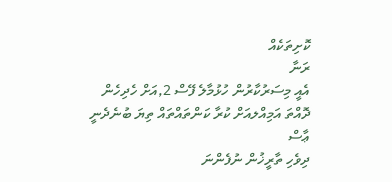ކޮށިތަކެއް
ރަނާ
އެއީ މިސަރުކާރުން ހުޅުމާލެ ފޭސް 2,އަށް ހެދިހެން ދޮއްތަ އަމިއްލއަށް ކުރާ ކަންތައްތައް ތިޔަ ބުނެދެނީ
ޢާސް
ދިވެހި ތާރީޚުން ނުފެންނަ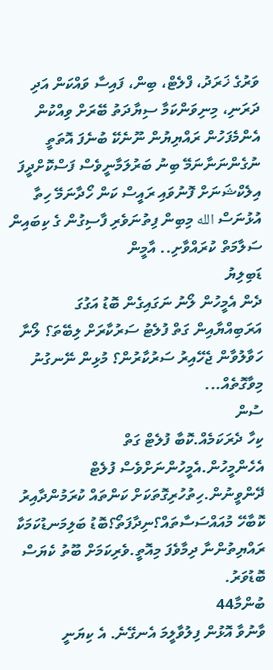ވަރުގެ ޚަރަދު، ފްލެޓް، ބިން، ފައިސާ ވައްކަން އަދި ދަރަނި، މިނިވަންކަމާ ސިޔާދަތު ބޭރަށް ވިއްކުން އެންމެފަހުން ރައްޔިޔުން ނޫނެކޭ ބުނެފަ އޮތަތީ ނުގެންނަނާނަމޭ ބިނު ބަރުލަމާނީވެސް ފަސްކޮށްދީފަ އިލެކްޝަނަށް ފޮނުވައި ރައީސް ކަން ހޯދާނަމޭ ހިތާ އުޅުނަސް الله މިބިން ފިތުނަވެރި ފާސިގުން ގެ ކިބައިން ސަލާމަތް ކުރައްވާށި.. އާމީން
ޑަބިލިޔު
ދެން އެމީހުން ލޯނު ނަގައިގެން ބޮޑު އަގުގަ އަރަބިއްޔާއިން ގަތް ފުލެޓު ސަރުކާރަށް ލިބޭތަ؟ ލޯނާ ހަވާލުވާން ޖެހޭއިރު ސަރުކާރުން؟ މުޅިން ނޭނގުނު މިވާގޮތެއް...
ސުން
ކިހާ ދެރަކަމެއް.ކޮބާ ފުލެޓް ގަތް އެހެންމީހުން.އެމީހުންނަށްވެސް ފުލެޓް ދޭންވީނުން.ހިތުހުރިގޮތަކަށް ކަންތައް ކުރަމުންދާއިރު ކޮބާހޭ މުއައްސަސާތައް؟ނިދާފަތޯ؟ބޮޑު ބަލިމަނޑުކަމަކާ ރައްޔިތުންނާ ދިމާވެފަ މިއޮތީ.ވެރިކަމަށް ބޫތު ކެޔަސް ބޮޑުވަރު.
ބުންމާ44
ވާނުވާ އޮޅުން ފިލުވާލީމަ އެނގޭނެ. އެ ކިޔަނީ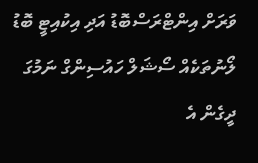ވަރަށް އިންޓްރަސްބޮޑު އަދި އިކުއިޓީ ބޮޑު ލޯނުތަކެއް ސޯޝަލް ހައުސިންގް ނަމުގަ ދީގެން އެ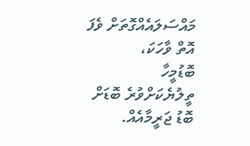މައްސަލައެއްގޮތަށް ވެފަ އޮތް ވާހަކަ،
ބޮޑުމީހާ
ތީލުޔެކަށްވުރެ ބޮޑަށް ބޮޑު ޖަރީމާއެއް.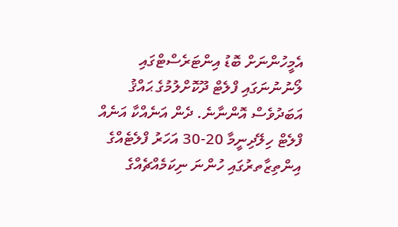އެމީހުންނަށް ބޮޑު އިންޓަރެސްޓްގައި ލޯނުނުނަގައި ފްލެޓް ދޫކޮށްލުމުގެ ޙައްޤު އަބަދުވެސް އޮންނާނެ. ދެން އަނެއްކާ އަނެއް ފްލެޓް ހިލޭދިނީމާ 20-30 އަހަރު ފްލެޓެއްގެ އިންތިޒާތރުގައި ހުންނަ ނިކަމެއްޗެއްގެ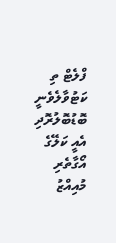ފްލެޓް ތި ކަޓުވާލެވެނީ
ބޮޑުބޮލުރޮދި
އެއީ ކަލޭގެ އޯގާތެރި މުއިއްޒު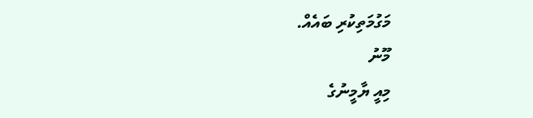މަގުމަތިކުރި ބައެއް.
މޫނު
މިއީ ޔާމީނުގެ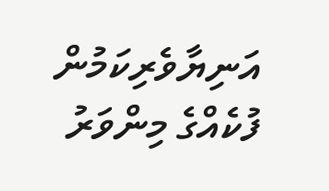އަނިޔާވެރިކަމުން ފުކެއްގެ މިންވަރު